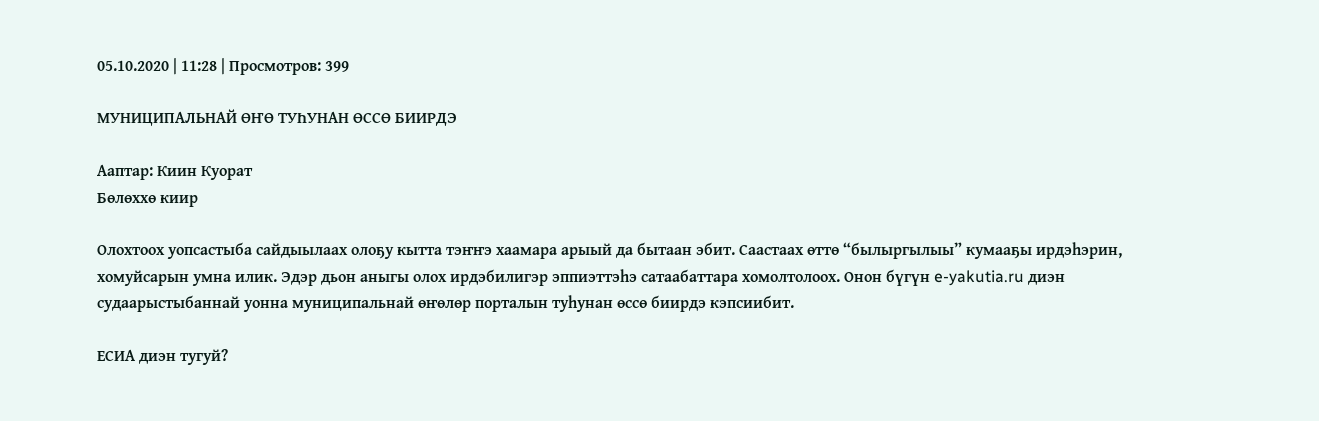05.10.2020 | 11:28 | Просмотров: 399

МУНИЦИПАЛЬНАЙ ӨҤӨ ТУҺУНАН ӨССӨ БИИРДЭ

Ааптар: Киин Куорат
Бөлөххө киир

Олохтоох уопсастыба сайдыылаах олоҕу кытта тэҥҥэ хаамара арыый да бытаан эбит. Саастаах өттө “былыргылыы” кумааҕы ирдэһэрин, хомуйсарын умна илик. Эдэр дьон аныгы олох ирдэбилигэр эппиэттэһэ сатаабаттара хомолтолоох. Онон бүгүн e-yakutia.ru диэн судаарыстыбаннай уонна муниципальнай өҥөлөр порталын туһунан өссө биирдэ кэпсиибит.

ЕСИА диэн тугуй?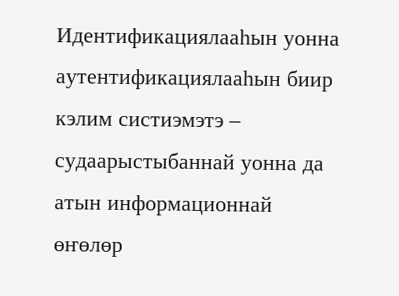Идентификациялааһын уонна аутентификациялааһын биир кэлим систиэмэтэ – судаарыстыбаннай уонна да атын информационнай өҥөлөр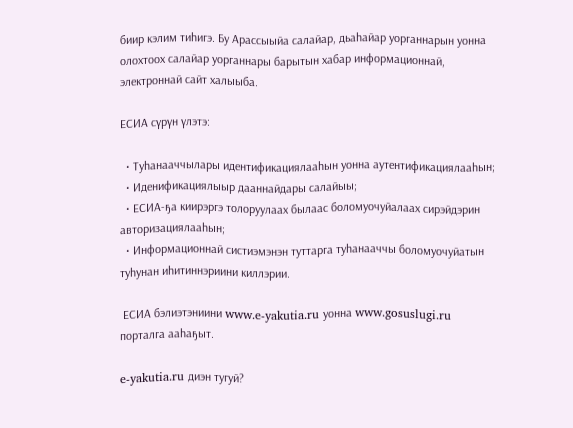биир кэлим тиһигэ. Бу Арассыыйа салайар, дьаһайар уорганнарын уонна олохтоох салайар уорганнары барытын хабар информационнай, электроннай сайт халыыба.

ЕСИА сүрүн үлэтэ:

  • Туһанааччылары идентификациялааһын уонна аутентификациялааһын;
  • Иденификациялыыр дааннайдары салайыы;
  • ЕСИА-ҕа киирэргэ толоруулаах былаас боломуочуйалаах сирэйдэрин авторизациялааһын;
  • Информационнай систиэмэнэн туттарга туһанааччы боломуочуйатын туһунан иһитиннэриини киллэрии.

 ЕСИА бэлиэтэниини www.e-yakutia.ru уонна www.gosuslugi.ru  порталга ааһаҕыт.

e-yakutia.ru диэн тугуй?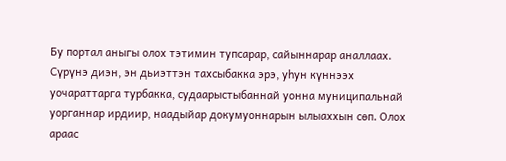Бу портал аныгы олох тэтимин тупсарар, сайыннарар аналлаах. Сүрүнэ диэн, эн дьиэттэн тахсыбакка эрэ, уһун күннээх уочараттарга турбакка, судаарыстыбаннай уонна муниципальнай уорганнар ирдиир, наадыйар докумуоннарын ылыаххын сөп. Олох араас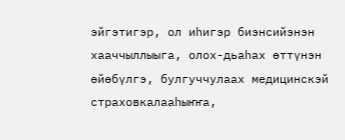эйгэтигэр, ол иһигэр биэнсийэнэн хааччыллыыга, олох-дьаһах өттүнэн өйөбүлгэ, булгуччулаах медицинскэй страховкалааһыҥҥа,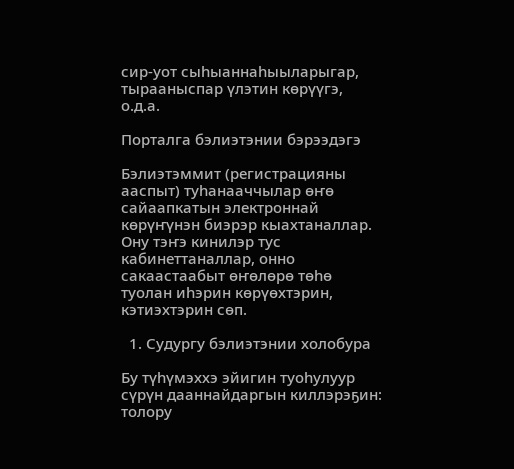сир-уот сыһыаннаһыыларыгар, тырааныспар үлэтин көрүүгэ, о.д.а.

Порталга бэлиэтэнии бэрээдэгэ

Бэлиэтэммит (регистрацияны ааспыт) туһанааччылар өҥө сайаапкатын электроннай көрүҥүнэн биэрэр кыахтаналлар. Ону тэҥэ кинилэр тус кабинеттаналлар, онно сакаастаабыт өҥөлөрө төһө туолан иһэрин көрүөхтэрин, кэтиэхтэрин сөп.

  1. Судургу бэлиэтэнии холобура

Бу түһүмэххэ эйигин туоһулуур сүрүн дааннайдаргын киллэрэҕин: толору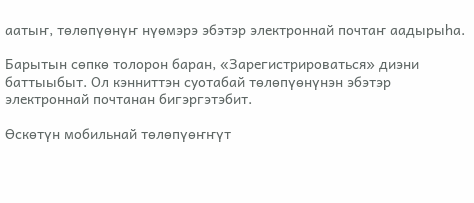аатыҥ, төлөпүөнүҥ нүөмэрэ эбэтэр электроннай почтаҥ аадырыһа.

Барытын сөпкө толорон баран, «Зарегистрироваться» диэни баттыыбыт. Ол кэнниттэн суотабай төлөпүөнүнэн эбэтэр электроннай почтанан бигэргэтэбит.

Өскөтүн мобильнай төлөпүөҥҥүт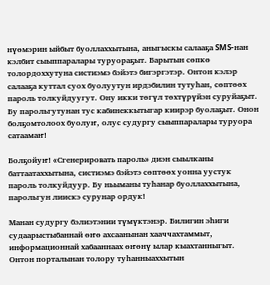нүөмэрин ыйбыт буоллаххытына, аныгыскы салааҕа SMS-нан кэлбит сыыппаралары туруораҕыт. Барытын сөпкө толордоххутуна систиэмэ бэйэтэ бигэргэтэр. Онтон кэлэр салааҕа куттал суох буолуутун ирдэбилин тутуһан, сөптөөх пароль толкуйдуугут. Ону икки төгүл төхтүрүйэн суруйаҕыт. Бу парольгутунан тус кабинеккытыгар киирэр буолаҕыт. Онон болҕомтолоох буолуҥ, олус судургу сыыппаралары туруора сатаамаҥ!

Болҕойуҥ! «Сгенерировать пароль» диэн сыылканы баттаатаххытына, систиэмэ бэйэтэ сөптөөх уонна уустук пароль толкуйдуур. Бу ньыманы туһанар буоллаххытына, парольгун лиискэ сурунар ордук!

Манан судургу бэлиэтэнии түмүктэнэр. Билигин эһиги судаарыстыбаннай өҥө ахсаанынан хааччахтаммыт, информационнай хабааннаах өҥөнү ылар кыахтанныгыт. Онтон порталынан толору туһанныаххытын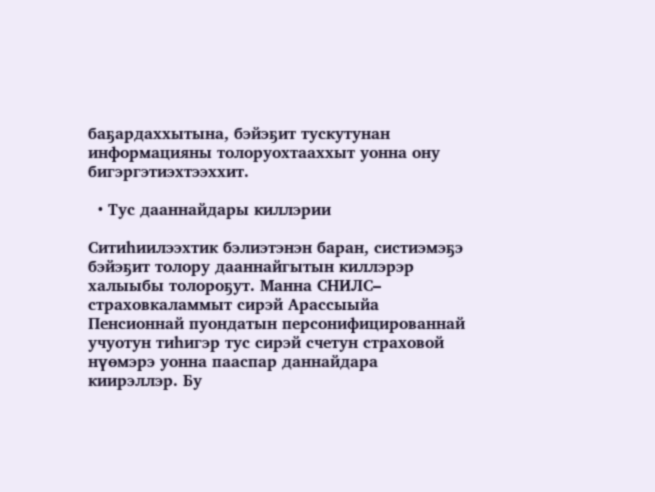баҕардаххытына, бэйэҕит тускутунан информацияны толоруохтааххыт уонна ону бигэргэтиэхтээххит.

  • Тус дааннайдары киллэрии

Ситиһиилээхтик бэлиэтэнэн баран, систиэмэҕэ бэйэҕит толору дааннайгытын киллэрэр халыыбы толороҕут. Манна СНИЛС– страховкаламмыт сирэй Арассыыйа Пенсионнай пуондатын персонифицированнай учуотун тиһигэр тус сирэй счетун страховой нүөмэрэ уонна пааспар даннайдара киирэллэр. Бу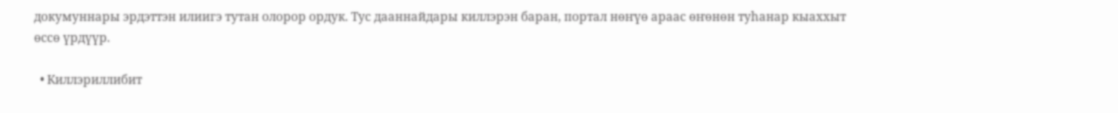докумуннары эрдэттэн илиигэ тутан олорор ордук. Тус дааннайдары киллэрэн баран, портал нөҥүө араас өҥөнөн туһанар кыаххыт өссө үрдүүр.

  • Киллэриллибит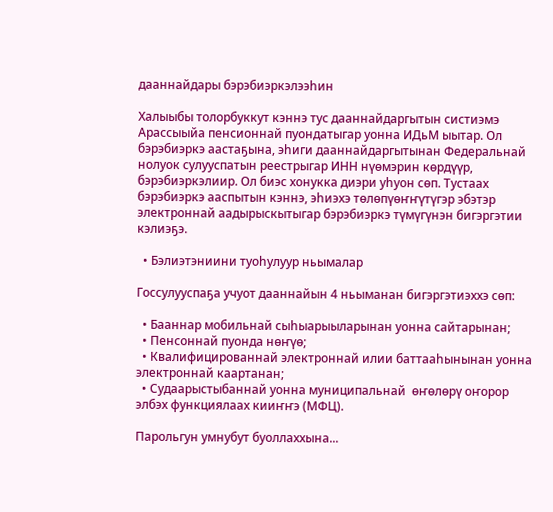дааннайдары бэрэбиэркэлээһин

Халыыбы толорбуккут кэннэ тус дааннайдаргытын систиэмэ Арассыыйа пенсионнай пуондатыгар уонна ИДьМ ыытар. Ол бэрэбиэркэ аастаҕына, эһиги дааннайдаргытынан Федеральнай нолуок сулууспатын реестрыгар ИНН нүөмэрин көрдүүр, бэрэбиэркэлиир. Ол биэс хонукка диэри уһуон сөп. Тустаах бэрэбиэркэ ааспытын кэннэ, эһиэхэ төлөпүөҥҥүтүгэр эбэтэр электроннай аадырыскытыгар бэрэбиэркэ түмүгүнэн бигэргэтии кэлиэҕэ.

  • Бэлиэтэниини туоһулуур ньымалар

Госсулууспаҕа учуот дааннайын 4 ньыманан бигэргэтиэххэ сөп:

  • Бааннар мобильнай сыһыарыыларынан уонна сайтарынан;
  • Пенсоннай пуонда нөҥүө;
  • Квалифицированнай электроннай илии баттааһынынан уонна электроннай каартанан;
  • Судаарыстыбаннай уонна муниципальнай  өҥөлөрү оҥорор элбэх функциялаах кииҥҥэ (МФЦ).

Парольгун умнубут буоллаххына...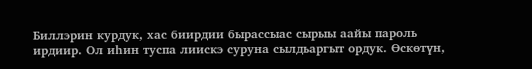Биллэрин курдук, хас биирдии бырассыас сырыы аайы пароль ирдиир. Ол иһин туспа лиискэ суруна сылдьаргыт ордук. Өскөтүн,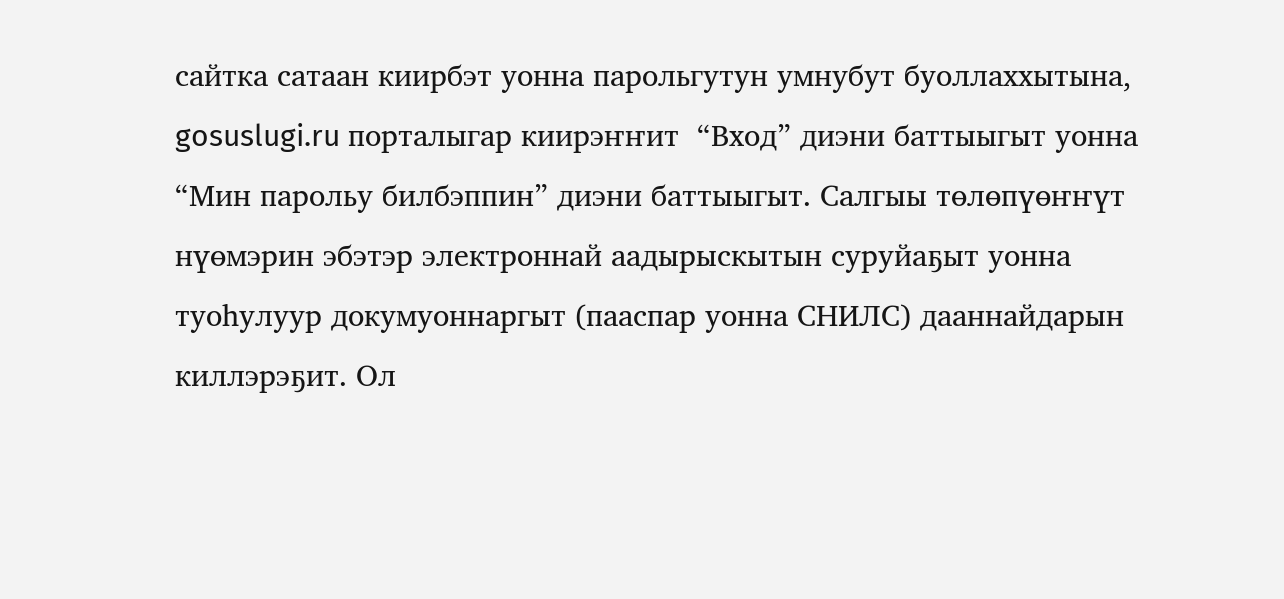сайтка сатаан киирбэт уонна парольгутун умнубут буоллаххытына, gosuslugi.ru порталыгар киирэҥҥит  “Вход” диэни баттыыгыт уонна “Мин парольу билбэппин” диэни баттыыгыт. Салгыы төлөпүөҥҥүт нүөмэрин эбэтэр электроннай аадырыскытын суруйаҕыт уонна туоһулуур докумуоннаргыт (пааспар уонна СНИЛС) дааннайдарын киллэрэҕит. Ол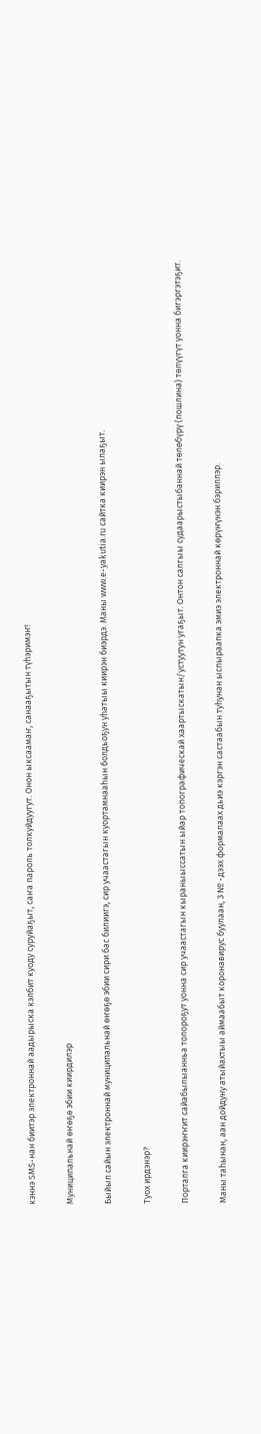кэннэ SMS-нан биитэр электроннай аадырыска кэлбит куоду суруйаҕыт, саҥа пароль толкуйдуугут. Онон ыксаамаҥ, санааҕытын түһэримэҥ!

Муниципальнай өҥөҕө эбии киирдилэр

Быйыл сайын электроннай муниципальнай өҥөҕө эбии сири бас билиигэ, сир учаастагын куортамнааһын болдьоҕун уһатыы киирэн биэрдэ. Маны www.e-yakutia.ru сайтка киирэн ылаҕыт.

Туох ирдэнэр?

Порталга киирэҥҥит сайабылыанньа толороҕут уонна сир учаастагын кыраныыссатын ыйар топографическай хаартыскатын/устуутун угаҕыт. Онтон салгыы судаарыстыбаннай төлөбүрү (пошлина) төлүүгүт уонна бигэргэтэҕит.

Маны таһынан, аан дойдуну атыйахтыы аймаабыт коронавирус буулаан, 3 № -дээх формалаах дьиэ кэргэн састаабын туһунан ыспыраапка эмиэ электроннай көрүҥүнэн бэриллэр.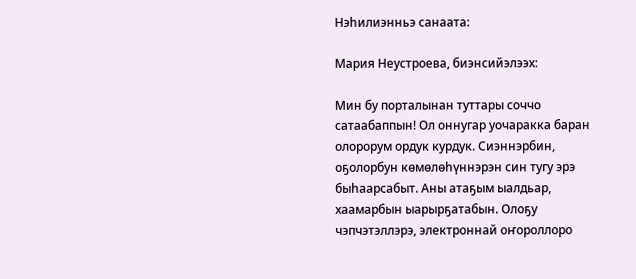Нэһилиэнньэ санаата:

Мария Неустроева, биэнсийэлээх:

Мин бу порталынан туттары соччо сатаабаппын! Ол оннугар уочаракка баран олорорум ордук курдук. Сиэннэрбин, оҕолорбун көмөлөһүннэрэн син тугу эрэ быһаарсабыт. Аны атаҕым ыалдьар, хаамарбын ыарырҕатабын. Олоҕу чэпчэтэллэрэ, электроннай оҥороллоро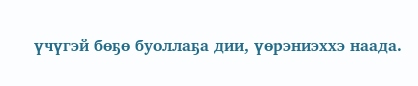үчүгэй бөҕө буоллаҕа дии, үөрэниэххэ наада.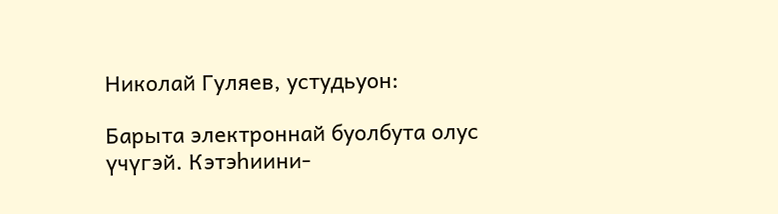Николай Гуляев, устудьуон:

Барыта электроннай буолбута олус  үчүгэй. Кэтэһиини-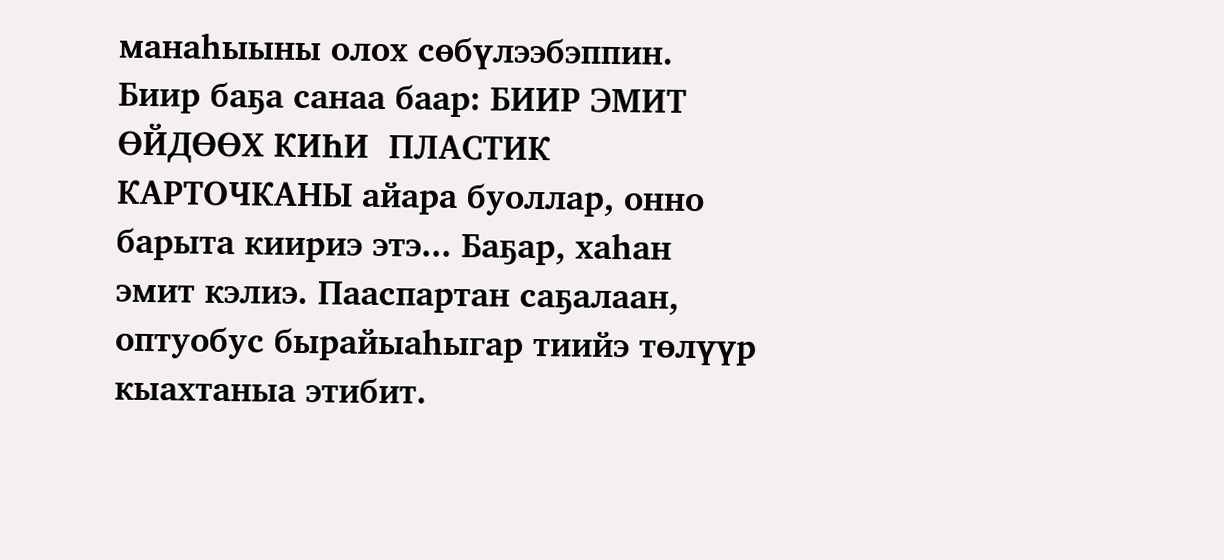манаһыыны олох сөбүлээбэппин. Биир баҕа санаа баар: БИИР ЭМИТ ӨЙДӨӨХ КИҺИ  ПЛАСТИК КАРТОЧКАНЫ айара буоллар, онно барыта киириэ этэ... Баҕар, хаһан эмит кэлиэ. Пааспартан саҕалаан, оптуобус бырайыаһыгар тиийэ төлүүр кыахтаныа этибит.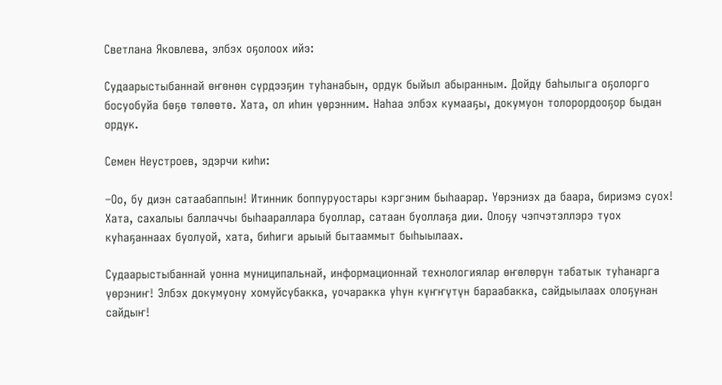Светлана Яковлева, элбэх оҕолоох ийэ:

Судаарыстыбаннай өҥөнөн сүрдээҕин туһанабын, ордук быйыл абыранным. Дойду баһылыга оҕолорго босуобуйа бөҕө төлөөтө. Хата, ол иһин үөрэнним. Наһаа элбэх кумааҕы, докумуон толорордооҕор быдан ордук.

Семен Неустроев, эдэрчи киһи:

–Оо, бу диэн сатаабаппын! Итинник боппуруостары кэргэним быһаарар. Үөрэниэх да баара, бириэмэ суох! Хата, сахалыы баллаччы быһаараллара буоллар, сатаан буоллаҕа дии. Олоҕу чэпчэтэллэрэ туох куһаҕаннаах буолуой, хата, биһиги арыый бытааммыт быһыылаах.

Судаарыстыбаннай уонна муниципальнай, информационнай технологиялар өҥөлөрүн табатык туһанарга үөрэниҥ! Элбэх докумуону хомуйсубакка, уочаракка уһун күҥҥүтүн бараабакка, сайдыылаах олоҕунан сайдыҥ!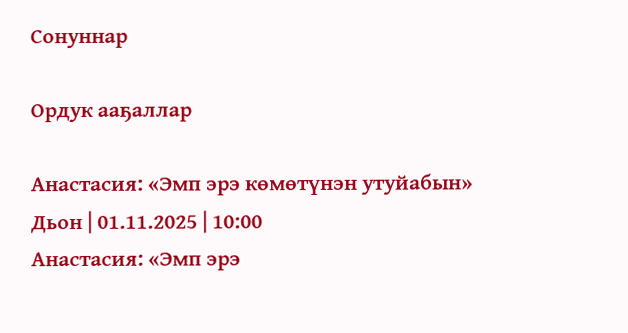Сонуннар

Ордук ааҕаллар

Анастасия: «Эмп эрэ көмөтүнэн утуйабын»
Дьон | 01.11.2025 | 10:00
Анастасия: «Эмп эрэ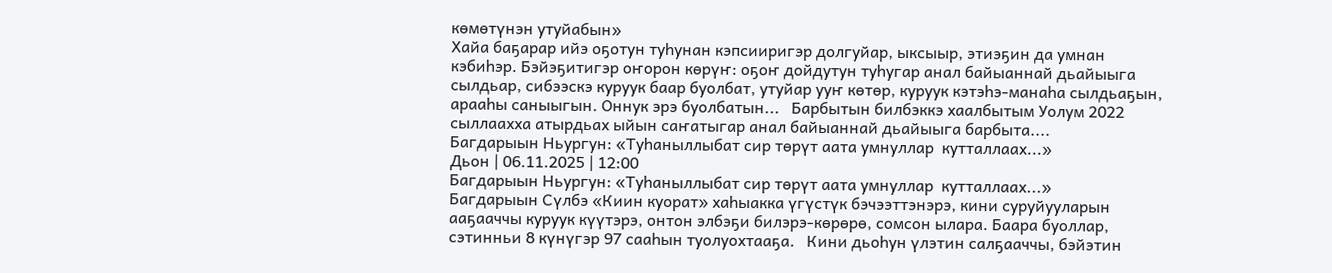көмөтүнэн утуйабын»
Хайа баҕарар ийэ оҕотун туһунан кэпсииригэр долгуйар, ыксыыр, этиэҕин да умнан кэбиһэр. Бэйэҕитигэр оҥорон көрүҥ: оҕоҥ дойдутун туһугар анал байыаннай дьайыыга сылдьар, сибээскэ куруук баар буолбат, утуйар ууҥ көтөр, куруук кэтэһэ-манаһа сылдьаҕын, арааһы саныыгын. Оннук эрэ буолбатын...   Барбытын билбэккэ хаалбытым Уолум 2022 сыллаахха атырдьах ыйын саҥатыгар анал байыаннай дьайыыга барбыта....
Багдарыын Ньургун: «Туһаныллыбат сир төрүт аата умнуллар  кутталлаах...»
Дьон | 06.11.2025 | 12:00
Багдарыын Ньургун: «Туһаныллыбат сир төрүт аата умнуллар  кутталлаах...»
Багдарыын Сүлбэ «Киин куорат» хаһыакка үгүстүк бэчээттэнэрэ, кини суруйууларын ааҕааччы куруук күүтэрэ, онтон элбэҕи билэрэ-көрөрө, сомсон ылара. Баара буоллар, сэтинньи 8 күнүгэр 97 сааһын туолуохтааҕа.   Кини дьоһун үлэтин салҕааччы, бэйэтин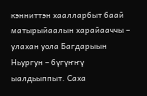кэнниттэн хаалларбыт баай матырыйаалын харайааччы – улахан уола Багдарыын Ньургун – бүгүҥҥү ыалдьыппыт. Саха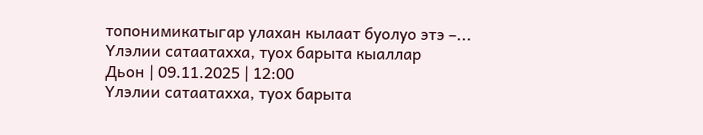топонимикатыгар улахан кылаат буолуо этэ –...
Үлэлии сатаатахха, туох барыта кыаллар
Дьон | 09.11.2025 | 12:00
Үлэлии сатаатахха, туох барыта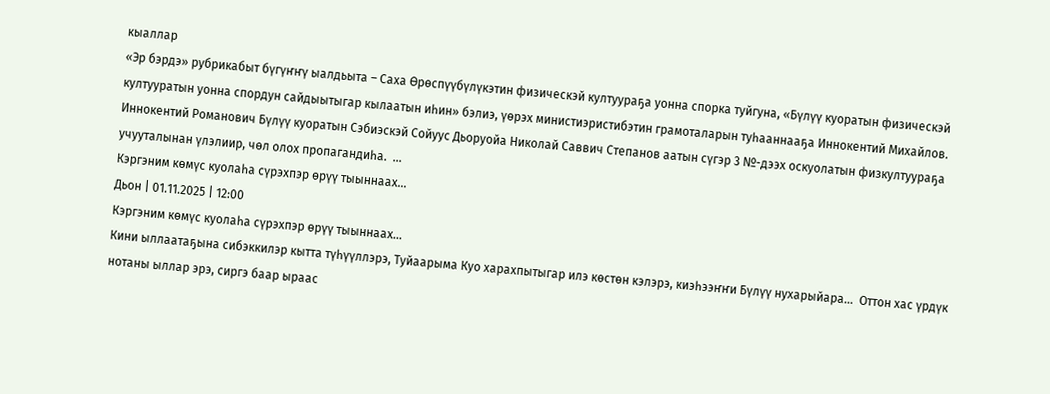кыаллар
«Эр бэрдэ» рубрикабыт бүгүҥҥү ыалдьыта – Саха Өрөспүүбүлүкэтин физическэй култуураҕа уонна спорка туйгуна, «Бүлүү куоратын физическэй култууратын уонна спордун сайдыытыгар кылаатын иһин» бэлиэ, үөрэх министиэристибэтин грамоталарын туһааннааҕа Иннокентий Михайлов. Иннокентий Романович Бүлүү куоратын Сэбиэскэй Сойуус Дьоруойа Николай Саввич Степанов аатын сүгэр 3 №-дээх оскуолатын физкултуураҕа учууталынан үлэлиир, чөл олох пропагандиһа.  ...
Кэргэним көмүс куолаһа сүрэхпэр өрүү тыыннаах...
Дьон | 01.11.2025 | 12:00
Кэргэним көмүс куолаһа сүрэхпэр өрүү тыыннаах...
Кини ыллаатаҕына сибэккилэр кытта түһүүллэрэ, Туйаарыма Куо харахпытыгар илэ көстөн кэлэрэ, киэһээҥҥи Бүлүү нухарыйара...  Оттон хас үрдүк нотаны ыллар эрэ, сиргэ баар ыраас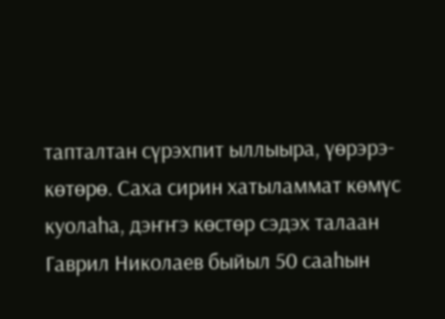тапталтан сүрэхпит ыллыыра, үөрэрэ-көтөрө. Саха сирин хатыламмат көмүс куолаһа, дэҥҥэ көстөр сэдэх талаан Гаврил Николаев быйыл 50 сааһын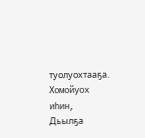туолуохтааҕа. Хомойуох иһин, Дьылҕа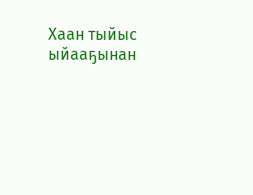Хаан тыйыс ыйааҕынан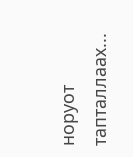норуот тапталлаах...